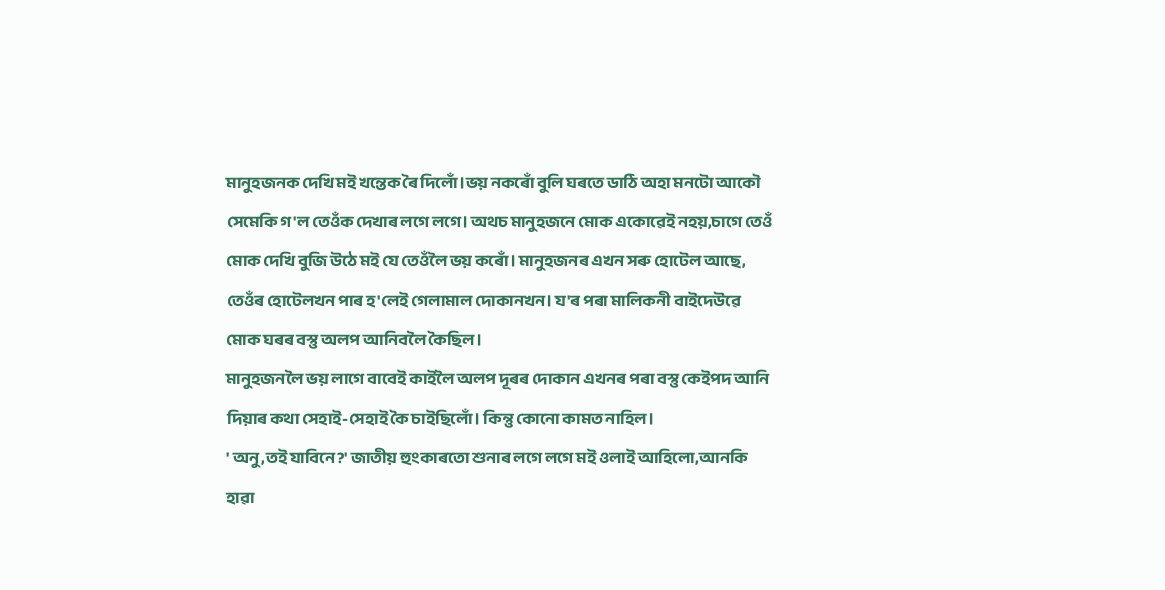মানুহজনক দেখি মই খন্তেক ৰৈ দিলোঁ।ভয় নকৰোঁ বুলি ঘৰতে ডাঠি অহা মনটো আকৌ সেমেকি গ'ল তেওঁক দেখাৰ লগে লগে। অথচ মানুহজনে মোক একোৱেই নহয়,চাগে তেওঁ মোক দেখি বুজি উঠে মই যে তেওঁলৈ ভয় কৰোঁ। মানুহজনৰ এখন সৰু হোটেল আছে, তেওঁৰ হোটেলখন পাৰ হ'লেই গেলামাল দোকানখন। য'ৰ পৰা মালিকনী বাইদেউৱে মোক ঘৰৰ বস্তু অলপ আনিবলৈ কৈছিল।
মানুহজনলৈ ভয় লাগে বাবেই কাইলৈ অলপ দূৰৰ দোকান এখনৰ পৰা বস্তু কেইপদ আনি দিয়াৰ কথা সেহাই-সেহাই কৈ চাইছিলোঁ। কিন্তু কোনো কামত নাহিল।
' অনু,তই যাবিনে?' জাতীয় হুংকাৰতো শুনাৰ লগে লগে মই ওলাই আহিলো,আনকি হাৱা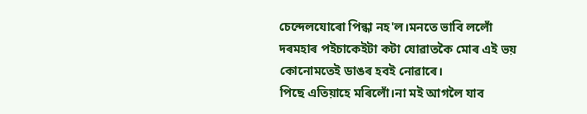চেন্দেলযোৰো পিন্ধা নহ'ল।মনতে ভাবি ললোঁ দৰমহাৰ পইচাকেইটা কটা যোৱাতকৈ মোৰ এই ভয় কোনোমতেই ডাঙৰ হবই নোৱাৰে।
পিছে এতিয়াহে মৰিলোঁ।না মই আগলৈ যাব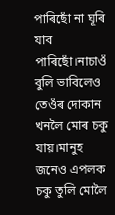পাৰিছোঁ না ঘূৰি যাব পাৰিছোঁ।নাচাওঁ বুলি ভাবিলেও তেওঁৰ দোকান খনলৈ মোৰ চকু যায়।মানুহ জনেও এপলক চকু তুলি মোলৈ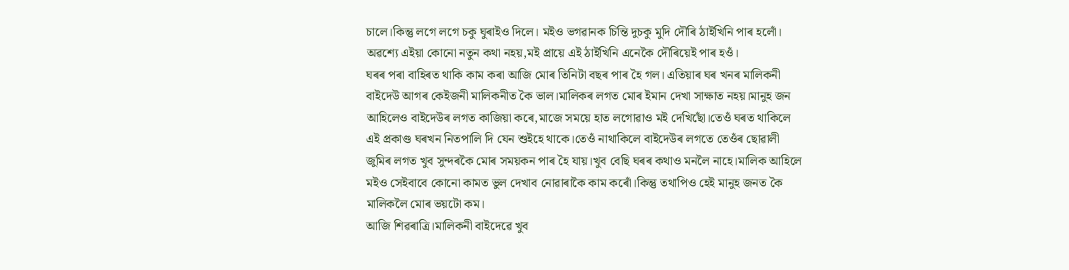চালে।কিন্তু লগে লগে চকু ঘুৰাইও দিলে। মইও ভগৱানক চিন্তি দুচকু মুদি দৌৰি ঠাইখিনি পাৰ হলোঁ। অৱশ্যে এইয়া কোনো নতুন কথা নহয়,মই প্ৰায়ে এই ঠাইখিনি এনেকৈ দৌৰিয়েই পাৰ হওঁ।
ঘৰৰ পৰা বাহিৰত থাকি কাম কৰা আজি মোৰ তিনিটা বছৰ পাৰ হৈ গল। এতিয়াৰ ঘৰ খনৰ মালিকনী বাইদেউ আগৰ কেইজনী মালিকনীত কৈ ভাল।মালিকৰ লগত মোৰ ইমান দেখা সাক্ষাত নহয়।মানুহ জন আহিলেও বাইদেউৰ লগত কাজিয়া কৰে,মাজে সময়ে হাত লগোৱাও মই দেখিছোঁ।তেওঁ ঘৰত থাকিলে এই প্ৰকাণ্ড ঘৰখন নিতপালি দি যেন শুইহে থাকে।তেওঁ নাথাকিলে বাইদেউৰ লগতে তেওঁৰ ছোৱালী জুমিৰ লগত খুব সুন্দৰকৈ মোৰ সময়কন পাৰ হৈ যায়।খুব বেছি ঘৰৰ কথাও মনলৈ নাহে।মালিক আহিলে মইও সেইবাবে কোনো কামত ভুল দেখাব নোৱাৰাকৈ কাম কৰোঁ।কিন্তু তথাপিও হেই মানুহ জনত কৈ মালিকলৈ মোৰ ভয়টো কম।
আজি শিৱৰাত্ৰি।মালিকনী বাইদেৱে খুব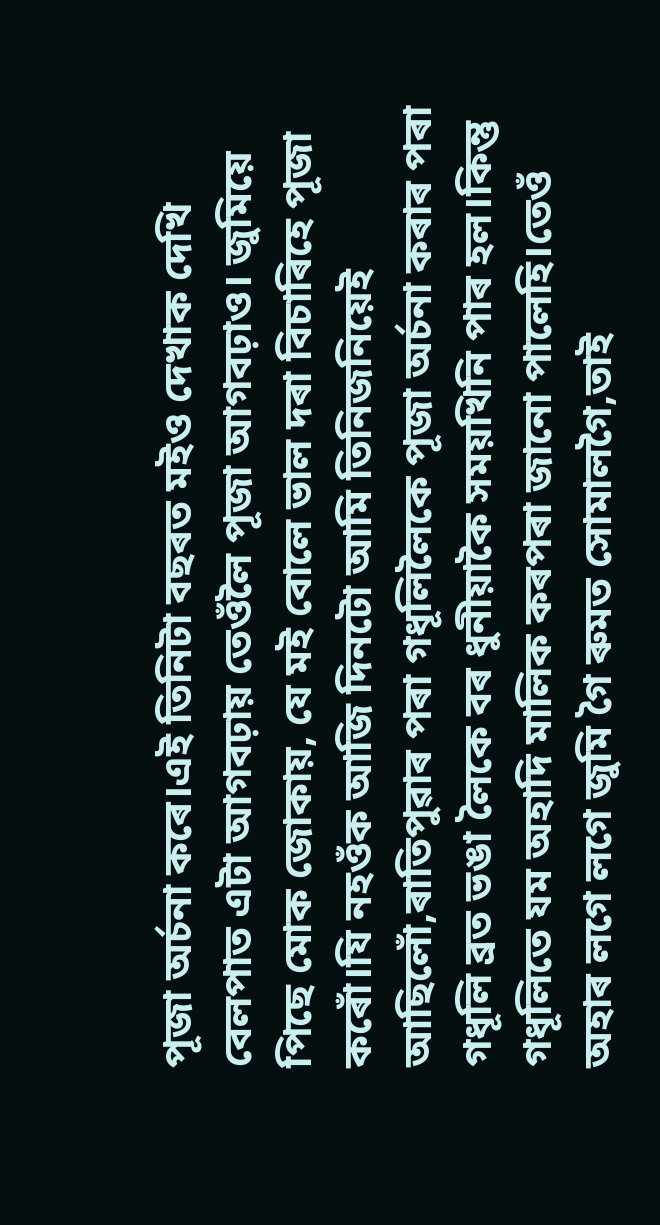পূজা অৰ্চনা কৰে।এই তিনিটা বছৰত মইও দেখাক দেখি বেলপাত এটা আগবঢ়ায় তেওঁলৈ পূজা আগবঢ়াও। জুমিয়ে পিছে মোক জোকায়, যে মই বোলে ভাল দৰা বিচাৰিহে পূজা কৰোঁ।যি নহওঁক আজি দিনটো আমি তিনিজনিয়েই আছিলোঁ,ৰাতিপুৱাৰ পৰা গধূলিলৈকে পূজা অৰ্চনা কৰাৰ পৰা গধূলি ব্ৰত ভঙা লৈকে বৰ ধুনীয়াকৈ সময়খিনি পাৰ হল।কিন্তু গধূলিতে যম অহাদি মালিক কৰপৰা জানো পালেহি।তেওঁ অহাৰ লগে লগে জুমি গৈ ৰুমত সোমালগৈ,তাই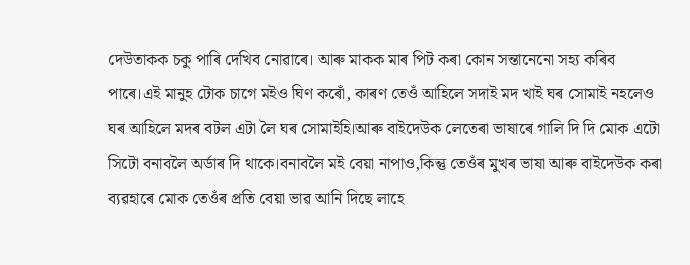দেউতাকক চকু পাৰি দেখিব নোৱাৰে। আৰু মাকক মাৰ পিট কৰা কোন সন্তানেনো সহ্য কৰিব পাৰে।এই মানুহ টোক চাগে মইও ঘিণ কৰোঁ, কাৰণ তেওঁ আহিলে সদাই মদ খাই ঘৰ সোমাই নহলেও ঘৰ আহিলে মদৰ বটল এটা লৈ ঘৰ সোমাইহি।আৰু বাইদেউক লেতেৰা ভাষাৰে গালি দি দি মোক এটো সিটো বনাবলৈ অৰ্ডাৰ দি থাকে।বনাবলৈ মই বেয়া নাপাও,কিন্তু তেওঁৰ মুখৰ ভাষা আৰু বাইদেউক কৰা ব্যৱহাৰে মোক তেওঁৰ প্ৰতি বেয়া ভাৱ আনি দিছে লাহে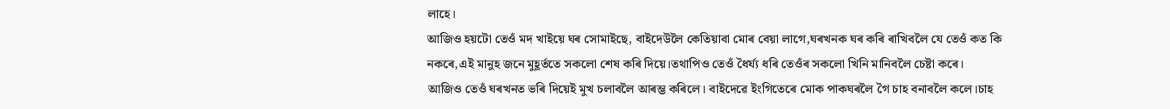লাহে।
আজিও হয়টো তেওঁ মদ খাইয়ে ঘৰ সোমাইছে, বাইদেউলৈ কেতিয়াবা মোৰ বেয়া লাগে,ঘৰখনক ঘৰ কৰি ৰাখিবলৈ যে তেওঁ কত কি নকৰে,এই মানুহ জনে মুহূৰ্ততে সকলো শেষ কৰি দিয়ে।তথাপিও তেওঁ ধৈৰ্য্য ধৰি তেওঁৰ সকলো খিনি মানিবলৈ চেষ্টা কৰে।
আজিও তেওঁ ঘৰখনত ভৰি দিয়েই মুখ চলাবলৈ আৰম্ভ কৰিলে। বাইদেৱে ইংগিতেৰে মোক পাকঘৰলৈ গৈ চাহ বনাবলৈ কলে।চাহ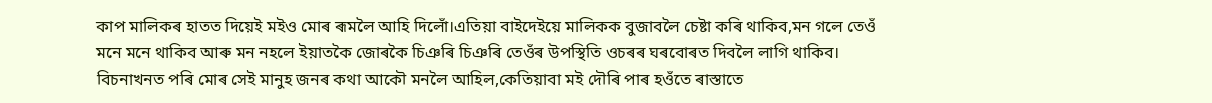কাপ মালিকৰ হাতত দিয়েই মইও মোৰ ৰূমলৈ আহি দিলোঁ।এতিয়া বাইদেইয়ে মালিকক বুজাবলৈ চেষ্টা কৰি থাকিব,মন গলে তেওঁ মনে মনে থাকিব আৰু মন নহলে ইয়াতকৈ জোৰকৈ চিঞৰি চিঞৰি তেওঁৰ উপস্থিতি ওচৰৰ ঘৰবোৰত দিবলৈ লাগি থাকিব।
বিচনাখনত পৰি মোৰ সেই মানুহ জনৰ কথা আকৌ মনলৈ আহিল,কেতিয়াবা মই দৌৰি পাৰ হওঁতে ৰাস্তাতে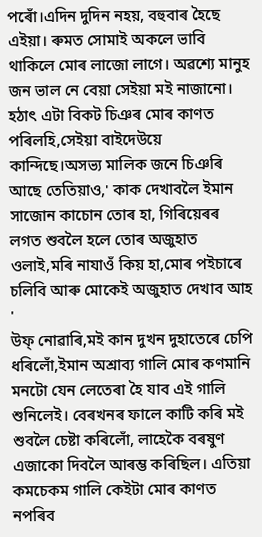পৰোঁ।এদিন দুদিন নহয়, বহুবাৰ হৈছে এইয়া। ৰুমত সোমাই অকলে ভাবি থাকিলে মোৰ লাজো লাগে। অৱশ্যে মানুহ জন ভাল নে বেয়া সেইয়া মই নাজানো।
হঠাৎ এটা বিকট চিঞৰ মোৰ কাণত পৰিলহি,সেইয়া বাইদেউয়ে কান্দিছে।অসভ্য মালিক জনে চিঞৰি আছে তেতিয়াও,' কাক দেখাবলৈ ইমান সাজোন কাচোন তোৰ হা, গিৰিয়েৰৰ লগত শুবলৈ হলে তোৰ অজুহাত ওলাই,মৰি নাযাওঁ কিয় হা,মোৰ পইচাৰে চলিবি আৰু মোকেই অজুহাত দেখাব আহ '
উফ্ নোৱাৰি,মই কান দুখন দুহাতেৰে চেপি ধৰিলোঁ,ইমান অশ্ৰাব্য গালি মোৰ কণমানি মনটো যেন লেতেৰা হৈ যাব এই গালি শুনিলেই। বেৰখনৰ ফালে কাটি কৰি মই শুবলৈ চেষ্টা কৰিলোঁ, লাহেকৈ বৰষুণ এজাকো দিবলৈ আৰম্ভ কৰিছিল। এতিয়া কমচেকম গালি কেইটা মোৰ কাণত নপৰিব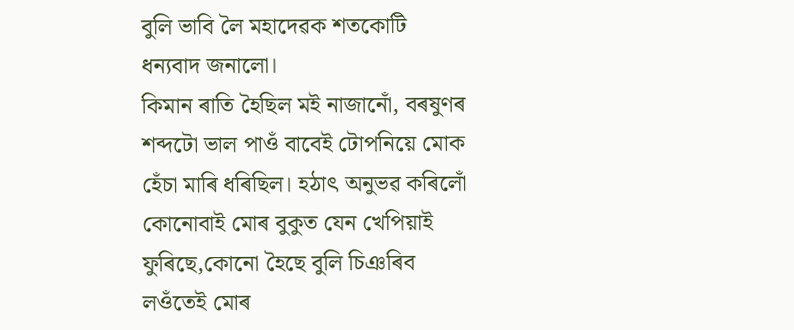বুলি ভাবি লৈ মহাদেৱক শতকোটি ধন্যবাদ জনালো।
কিমান ৰাতি হৈছিল মই নাজানোঁ, বৰষুণৰ শব্দটো ভাল পাওঁ বাবেই টোপনিয়ে মোক হেঁচা মাৰি ধৰিছিল। হঠাৎ অনুভৱ কৰিলোঁ কোনোবাই মোৰ বুকুত যেন খেপিয়াই ফুৰিছে,কোনো হৈছে বুলি চিঞৰিব লওঁতেই মোৰ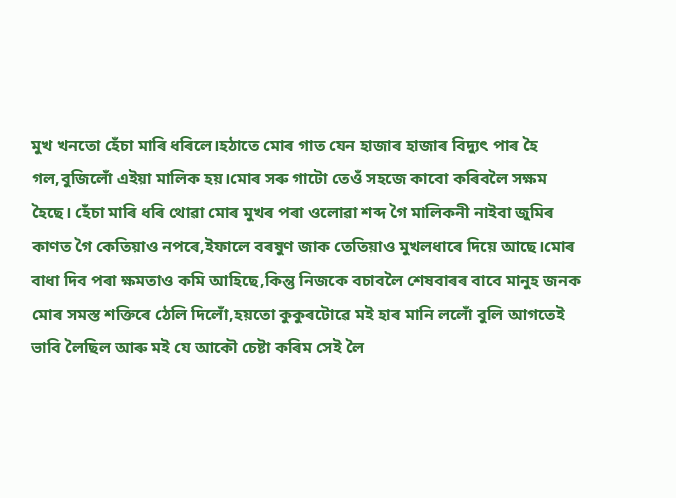মুখ খনতো হেঁচা মাৰি ধৰিলে।হঠাতে মোৰ গাত যেন হাজাৰ হাজাৰ বিদ্যুৎ পাৰ হৈ গল,বুজিলোঁ এইয়া মালিক হয়।মোৰ সৰু গাটো তেওঁ সহজে কাবো কৰিবলৈ সক্ষম হৈছে। হেঁচা মাৰি ধৰি থোৱা মোৰ মুখৰ পৰা ওলোৱা শব্দ গৈ মালিকনী নাইবা জুমিৰ কাণত গৈ কেতিয়াও নপৰে,ইফালে বৰষুণ জাক তেতিয়াও মুখলধাৰে দিয়ে আছে।মোৰ বাধা দিব পৰা ক্ষমতাও কমি আহিছে,কিন্তু নিজকে বচাবলৈ শেষবাৰৰ বাবে মানুহ জনক মোৰ সমস্ত শক্তিৰে ঠেলি দিলোঁ,হয়তো কুকুৰটোৱে মই হাৰ মানি ললোঁ বুলি আগতেই ভাবি লৈছিল আৰু মই যে আকৌ চেষ্টা কৰিম সেই লৈ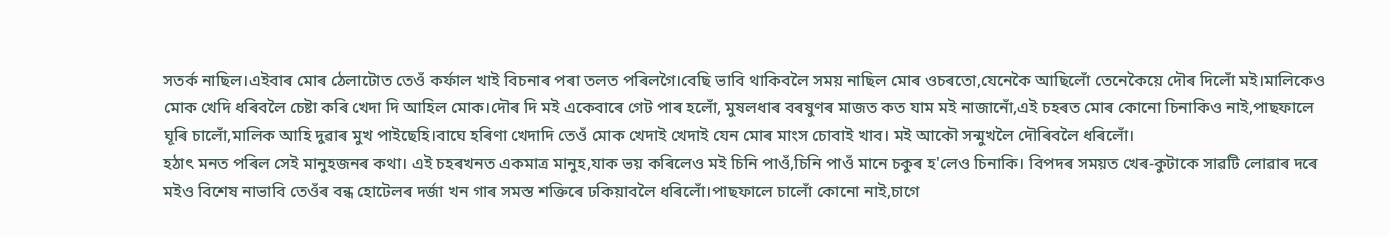সতৰ্ক নাছিল।এইবাৰ মোৰ ঠেলাটোত তেওঁ কৰ্ফাল খাই বিচনাৰ পৰা তলত পৰিলগৈ।বেছি ভাবি থাকিবলৈ সময় নাছিল মোৰ ওচৰতো,যেনেকৈ আছিলোঁ তেনেকৈয়ে দৌৰ দিলোঁ মই।মালিকেও মোক খেদি ধৰিবলৈ চেষ্টা কৰি খেদা দি আহিল মোক।দৌৰ দি মই একেবাৰে গেট পাৰ হলোঁ, মুষলধাৰ বৰষুণৰ মাজত কত যাম মই নাজানোঁ,এই চহৰত মোৰ কোনো চিনাকিও নাই,পাছফালে ঘূৰি চালোঁ,মালিক আহি দুৱাৰ মুখ পাইছেহি।বাঘে হৰিণা খেদাদি তেওঁ মোক খেদাই খেদাই যেন মোৰ মাংস চোবাই খাব। মই আকৌ সন্মুখলৈ দৌৰিবলৈ ধৰিলোঁ।
হঠাৎ মনত পৰিল সেই মানুহজনৰ কথা। এই চহৰখনত একমাত্ৰ মানুহ,যাক ভয় কৰিলেও মই চিনি পাওঁ,চিনি পাওঁ মানে চকুৰ হ'লেও চিনাকি। বিপদৰ সময়ত খেৰ-কুটাকে সাৱটি লোৱাৰ দৰে মইও বিশেষ নাভাবি তেওঁৰ বন্ধ হোটেলৰ দৰ্জা খন গাৰ সমস্ত শক্তিৰে ঢকিয়াবলৈ ধৰিলোঁ।পাছফালে চালোঁ কোনো নাই,চাগে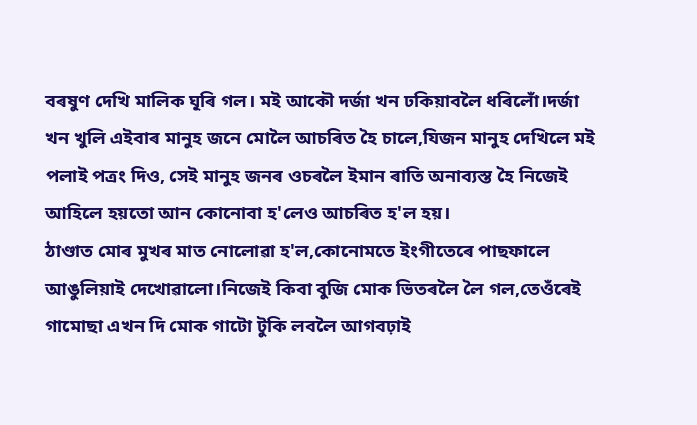বৰষুণ দেখি মালিক ঘূৰি গল। মই আকৌ দৰ্জা খন ঢকিয়াবলৈ ধৰিলোঁ।দৰ্জা খন খুলি এইবাৰ মানুহ জনে মোলৈ আচৰিত হৈ চালে,যিজন মানুহ দেখিলে মই পলাই পত্ৰং দিও, সেই মানুহ জনৰ ওচৰলৈ ইমান ৰাতি অনাব্যস্ত হৈ নিজেই আহিলে হয়তো আন কোনোবা হ'লেও আচৰিত হ'ল হয়।
ঠাণ্ডাত মোৰ মুখৰ মাত নোলোৱা হ'ল,কোনোমতে ইংগীতেৰে পাছফালে আঙুলিয়াই দেখোৱালো।নিজেই কিবা বুজি মোক ভিতৰলৈ লৈ গল,তেওঁৰেই গামোছা এখন দি মোক গাটো টুকি লবলৈ আগবঢ়াই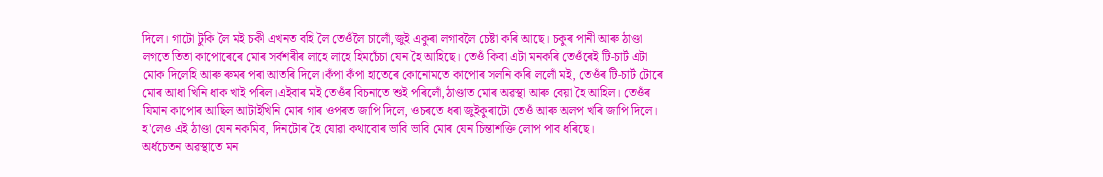দিলে। গাটো টুকি লৈ মই চকী এখনত বহি লৈ তেওঁলৈ চালোঁ,জুই একুৰা লগাবলৈ চেষ্টা কৰি আছে। চকুৰ পানী আৰু ঠাণ্ডা লগতে তিতা কাপোৰেৰে মোৰ সৰ্বশৰীৰ লাহে লাহে হিমচেঁচা যেন হৈ আহিছে। তেওঁ কিবা এটা মনকৰি তেওঁৰেই টি-চাৰ্ট এটা মোক দিলেহি আৰু ৰুমৰ পৰা আতৰি দিলে।কঁপা কঁপা হাতেৰে কোনোমতে কাপোৰ সলনি কৰি ললোঁ মই, তেওঁৰ টি-চাৰ্ট টোৰে মোৰ আধা খিনি ধাক খাই পৰিল।এইবাৰ মই তেওঁৰ বিচনাতে শুই পৰিলোঁ,ঠাণ্ডাত মোৰ অৱস্থা আৰু বেয়া হৈ আহিল। তেওঁৰ যিমান কাপোৰ আছিল আটাইখিনি মোৰ গাৰ ওপৰত জাপি দিলে, ওচৰতে ধৰা জুইকুৰাটো তেওঁ আৰু অলপ খৰি জাপি দিলে। হ'লেও এই ঠাণ্ডা যেন নকমিব, দিনটোৰ হৈ যোৱা কথাবোৰ ভাবি ভাবি মোৰ যেন চিন্তাশক্তি লোপ পাব ধৰিছে।
অৰ্ধচেতন অৱস্থাতে মন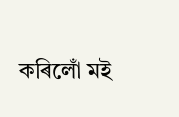কৰিলোঁ মই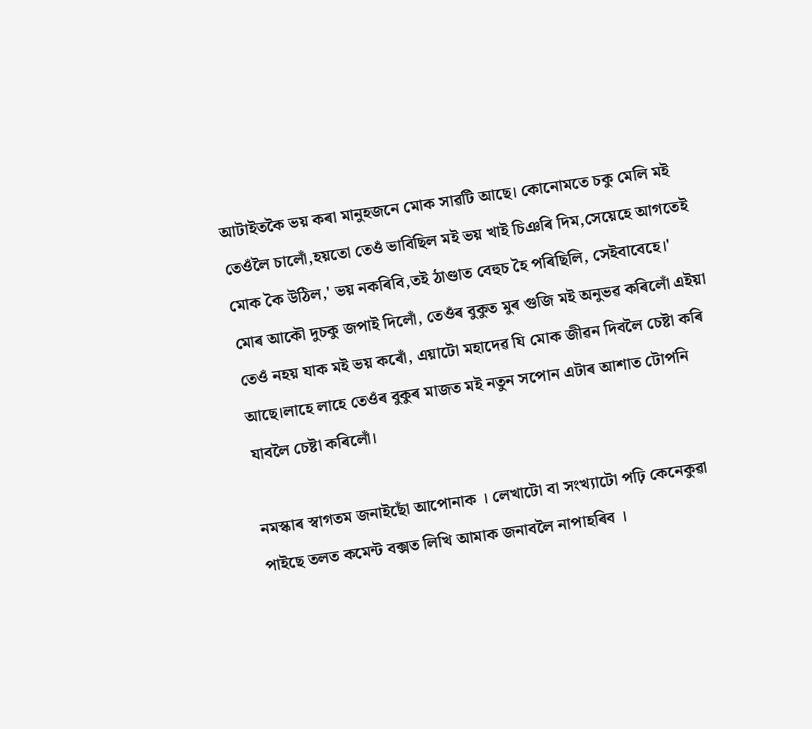আটাইতকৈ ভয় কৰা মানুহজনে মোক সাৱটি আছে। কোনোমতে চকু মেলি মই তেওঁলৈ চালোঁ,হয়তো তেওঁ ভাবিছিল মই ভয় খাই চিঞৰি দিম,সেয়েহে আগতেই মোক কৈ উঠিল,' ভয় নকৰিবি,তই ঠাণ্ডাত বেহুচ হৈ পৰিছিলি, সেইবাবেহে।'
মোৰ আকৌ দুচকু জপাই দিলোঁ, তেওঁৰ বুকুত মুৰ গুজি মই অনুভৱ কৰিলোঁ এইয়া তেওঁ নহয় যাক মই ভয় কৰোঁ, এয়াটো মহাদেৱ যি মোক জীৱন দিবলৈ চেষ্টা কৰি আছে।লাহে লাহে তেওঁৰ বুকুৰ মাজত মই নতুন সপোন এটাৰ আশাত টোপনি যাবলৈ চেষ্টা কৰিলোঁ।

নমস্কাৰ স্বাগতম জনাইছোঁ আপোনাক । লেখাটো বা সংখ্যাটো পঢ়ি কেনেকুৱা পাইছে তলত কমেন্ট বক্সত লিখি আমাক জনাবলৈ নাপাহৰিব ।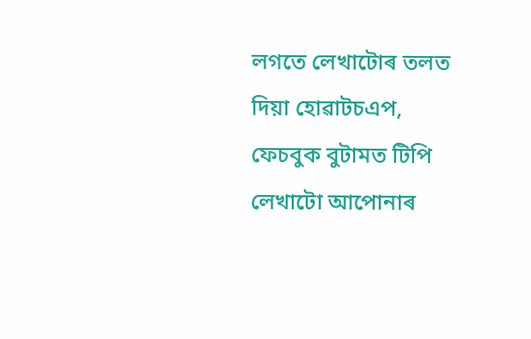লগতে লেখাটোৰ তলত দিয়া হোৱাটচএপ, ফেচবুক বুটামত টিপি লেখাটো আপোনাৰ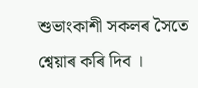শুভাংকাশী সকলৰ সৈতে শ্বেয়াৰ কৰি দিব ।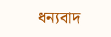ধন্যবাদ